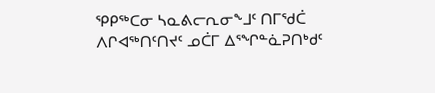ᕿᑭᖅᑕᓂ ᓴᓇᕕᓕᕆᓂᖕᒧᑦ ᑎᒥᖁᑖ ᐱᒋᐊᖅᑎᑦᑎᔪᑦ ᓄᑖᒥ ᐃᕐᖏᓐᓈᕈᑎᒃᑯᑦ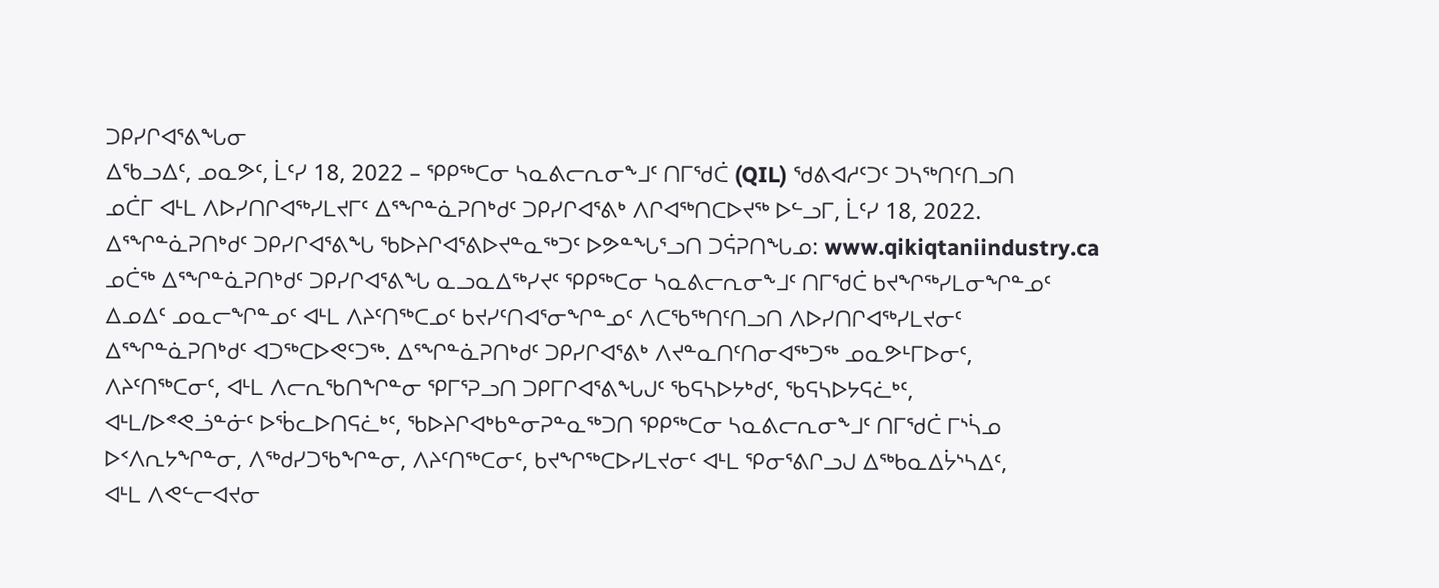ᑐᑭᓯᒋᐊᕐᕕᖓᓂ
ᐃᖃᓗᐃᑦ, ᓄᓇᕗᑦ, ᒫᑦᓯ 18, 2022 – ᕿᑭᖅᑕᓂ ᓴᓇᕕᓕᕆᓂᖕᒧᑦ ᑎᒥᖁᑖ (QIL) ᖁᕕᐊᓱᑦᑐᑦ ᑐᓴᖅᑎᑦᑎᓗᑎ
ᓄᑖᒥ ᐊᒻᒪ ᐱᐅᓯᑎᒋᐊᖅᓯᒪᔪᒥᑦ ᐃᕐᖏᓐᓈᕈᑎᒃᑯᑦ ᑐᑭᓯᒋᐊᕐᕕᒃ ᐱᒋᐊᖅᑎᑕᐅᔪᖅ ᐅᓪᓗᒥ, ᒫᑦᓯ 18, 2022.
ᐃᕐᖏᓐᓈᕈᑎᒃᑯᑦ ᑐᑭᓯᒋᐊᕐᕕᖓ ᖃᐅᔨᒋᐊᕐᕕᐅᔪᓐᓇᖅᑐᑦ ᐅᕗᓐᖓᕐᓗᑎ ᑐᕌᕈᑎᖓᓄ: www.qikiqtaniindustry.ca
ᓄᑖᖅ ᐃᕐᖏᓐᓈᕈᑎᒃᑯᑦ ᑐᑭᓯᒋᐊᕐᕕᖓ ᓇᓗᓇᐃᖅᓯᔪᑦ ᕿᑭᖅᑕᓂ ᓴᓇᕕᓕᕆᓂᖕᒧᑦ ᑎᒥᖁᑖ ᑲᔪᖏᖅᓯᒪᓂᖏᓐᓄᑦ
ᐃᓄᐃᑦ ᓄᓇᓕᖏᓐᓄᑦ ᐊᒻᒪ ᐱᔨᑦᑎᖅᑕᓄᑦ ᑲᔪᓯᑦᑎᐊᕐᓂᖏᓐᓄᑦ ᐱᑕᖃᖅᑎᑦᑎᓗᑎ ᐱᐅᓯᑎᒋᐊᖅᓯᒪᔪᓂᑦ
ᐃᕐᖏᓐᓈᕈᑎᒃᑯᑦ ᐊᑐᖅᑕᐅᕙᑦᑐᖅ. ᐃᕐᖏᓐᓈᕈᑎᒃᑯᑦ ᑐᑭᓯᒋᐊᕐᕕᒃ ᐱᔪᓐᓇᑎᑦᑎᓂᐊᖅᑐᖅ ᓄᓇᕗᒻᒥᐅᓂᑦ,
ᐱᔨᑦᑎᖅᑕᓂᑦ, ᐊᒻᒪ ᐱᓕᕆᖃᑎᖏᓐᓂ ᕿᒥᕐᕈᓗᑎ ᑐᑭᒥᒋᐊᕐᕕᖓᒍᑦ ᖃᕋᓴᐅᔭᒃᑯᑦ, ᖃᕋᓴᐅᔭᕋᓛᒃᑦ,
ᐊᒻᒪ/ᐅᕝᕙᓘᓐᓃᑦ ᐅᖄᓚᐅᑎᕋᓛᒃᑦ, ᖃᐅᔨᒋᐊᒃᑲᓐᓂᕈᓐᓇᖅᑐᑎ ᕿᑭᖅᑕᓂ ᓴᓇᕕᓕᕆᓂᖕᒧᑦ ᑎᒥᖁᑖ ᒥᔅᓵᓄ
ᐅᑉᐱᕆᔭᖏᓐᓂ, ᐱᖅᑯᓯᑐᖃᖏᓐᓂ, ᐱᔨᑦᑎᖅᑕᓂᑦ, ᑲᔪᖏᖅᑕᐅᓯᒪᔪᓂᑦ ᐊᒻᒪ ᕿᓂᕐᕕᒋᓗᒍ ᐃᖅᑲᓇᐃᔮᔅᓴᐃᑦ,
ᐊᒻᒪ ᐱᕙᓪᓕᐊᔪᓂ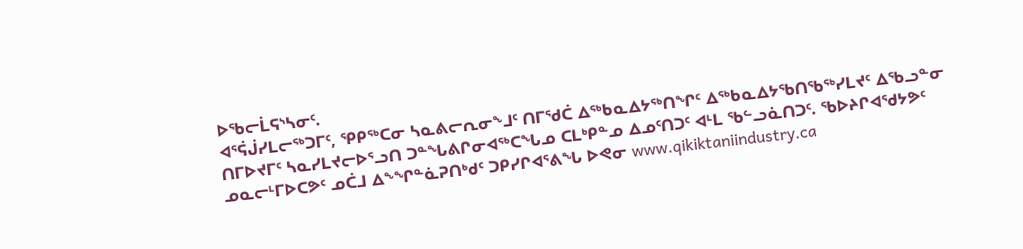ᐅᖃᓕᒫᕋᔅᓴᓂᑦ.
ᐊᕐᕌᒎᓯᒪᓕᖅᑐᒥᑦ, ᕿᑭᖅᑕᓂ ᓴᓇᕕᓕᕆᓂᖕᒧᑦ ᑎᒥᖁᑖ ᐃᖅᑲᓇᐃᔭᖅᑎᖏᑦ ᐃᖅᑲᓇᐃᔭᖃᑎᖃᖅᓯᒪᔪᑦ ᐃᖃᓗᓐᓂ
ᑎᒥᐅᔪᒥᑦ ᓴᓇᓯᒪᔪᓕᐅᕐᓗᑎ ᑐᓐᖓᕕᒋᓂᐊᖅᑕᖓᓄ ᑕᒪᒃᑭᓐᓄ ᐃᓄᑦᑎᑐᑦ ᐊᒻᒪ ᖃᓪᓗᓈᑎᑐᑦ. ᖃᐅᔨᒋᐊᖁᔭᕗᑦ
ᓄᓇᓕᒻᒥᐅᑕᕗᑦ ᓄᑖᒧ ᐃᖕᖏᓐᓈᕈᑎᒃᑯᑦ ᑐᑭᓯᒋᐊᕐᕕᖓ ᐅᕙᓂ www.qikiktaniindustry.ca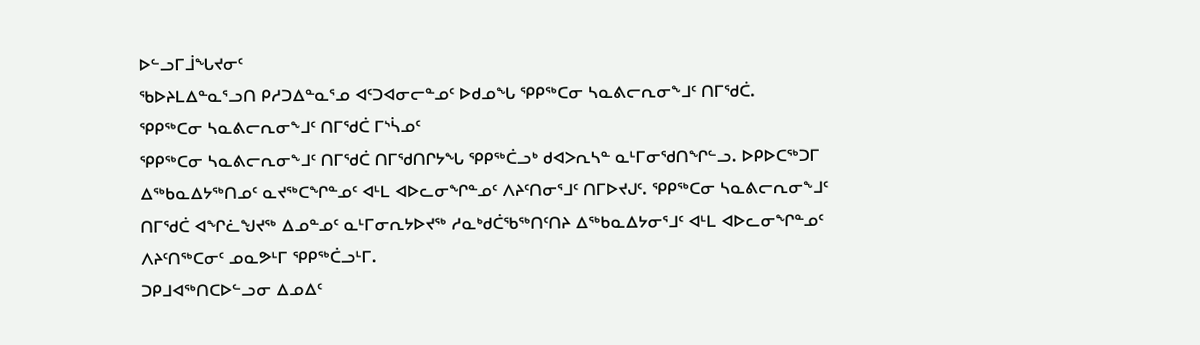ᐅᓪᓗᒥᒨᖓᔪᓂᑦ
ᖃᐅᔨᒪᐃᓐᓇᕐᓗᑎ ᑭᓱᑐᐃᓐᓇᕐᓄ ᐊᑦᑐᐊᓂᓕᓐᓄᑦ ᐅᑯᓄᖓ ᕿᑭᖅᑕᓂ ᓴᓇᕕᓕᕆᓂᖕᒧᑦ ᑎᒥᖁᑖ.
ᕿᑭᖅᑕᓂ ᓴᓇᕕᓕᕆᓂᖕᒧᑦ ᑎᒥᖁᑖ ᒥᔅᓵᓄᑦ
ᕿᑭᖅᑕᓂ ᓴᓇᕕᓕᕆᓂᖕᒧᑦ ᑎᒥᖁᑖ ᑎᒥᖁᑎᒋᔭᖓ ᕿᑭᖅᑖᓗᒃ ᑯᐊᐳᕆᓴᓐ ᓇᒻᒥᓂᖁᑎᖏᓪᓗ. ᐅᑭᐅᑕᖅᑐᒥ
ᐃᖅᑲᓇᐃᔭᖅᑎᓄᑦ ᓇᔪᖅᑕᖏᓐᓄᑦ ᐊᒻᒪ ᐊᐅᓚᓂᖏᓐᓄᑦ ᐱᔨᑦᑎᓂᕐᒧᑦ ᑎᒥᐅᔪᒍᑦ. ᕿᑭᖅᑕᓂ ᓴᓇᕕᓕᕆᓂᖕᒧᑦ
ᑎᒥᖁᑖ ᐊᖏᓛᖑᔪᖅ ᐃᓄᓐᓄᑦ ᓇᒻᒥᓂᕆᔭᐅᔪᖅ ᓱᓇᒃᑯᑖᖃᖅᑎᑦᑎᔨ ᐃᖅᑲᓇᐃᔭᓂᕐᒧᑦ ᐊᒻᒪ ᐊᐅᓚᓂᖏᓐᓄᑦ
ᐱᔨᑦᑎᖅᑕᓂᑦ ᓄᓇᕗᒻᒥ ᕿᑭᖅᑖᓗᒻᒥ.
ᑐᑭᒧᐊᖅᑎᑕᐅᓪᓗᓂ ᐃᓄᐃᑦ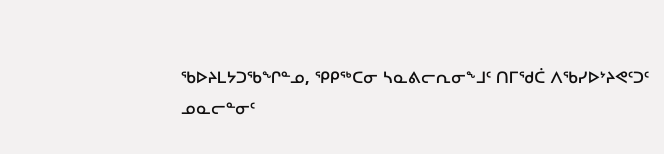ᖃᐅᔨᒪᔭᑐᖃᖏᓐᓄ, ᕿᑭᖅᑕᓂ ᓴᓇᕕᓕᕆᓂᖕᒧᑦ ᑎᒥᖁᑖ ᐱᖃᓯᐅᔾᔨᕙᑦᑐᑦ
ᓄᓇᓕᓐᓂᑦ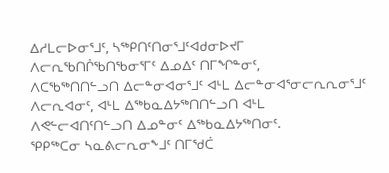ᐃᓱᒪᓕᐅᓂᕐᒧᑦ, ᓴᖅᑭᑎᑦᑎᓂᕐᒧᑦᐊᑯᓂᐅᔪᒥ ᐱᓕᕆᖃᑎᒌᖃᑎᖃᓂᕐᒥᑦ ᐃᓄᐃᑦ ᑎᒥᖏᓐᓂᑦ,
ᐱᑕᖃᖅᑎᑎᓪᓗᑎ ᐃᓕᓐᓂᐊᓂᕐᒧᑦ ᐊᒻᒪ ᐃᓕᓐᓂᐊᕐᓂᓕᕆᕆᓂᕐᒧᑦ ᐱᓕᕆᐊᓂᑦ, ᐊᒻᒪ ᐃᖅᑲᓇᐃᔭᖅᑎᑎᓪᓗᑎ ᐊᒻᒪ
ᐱᕙᓪᓕᐊᑎᑦᑎᓪᓗᑎ ᐃᓄᓐᓂᑦ ᐃᖅᑲᓇᐃᔭᖅᑎᓂᑦ.
ᕿᑭᖅᑕᓂ ᓴᓇᕕᓕᕆᓂᖕᒧᑦ ᑎᒥᖁᑖ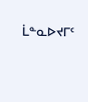ᒫᓐᓇᐅᔪᒥᑦ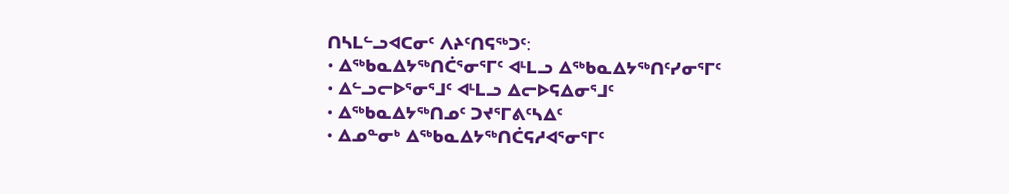ᑎᓴᒪᓪᓗᐊᑕᓂᑦ ᐱᔨᑦᑎᕋᖅᑐᑦ:
• ᐃᖅᑲᓇᐃᔭᖅᑎᑖᕐᓂᕐᒥᑦ ᐊᒻᒪᓗ ᐃᖅᑲᓇᐃᔭᖅᑎᑦᓯᓂᕐᒥᑦ
• ᐃᓪᓗᓕᐅᕐᓂᕐᒧᑦ ᐊᒻᒪᓗ ᐃᓕᐅᕋᐃᓂᕐᒧᑦ
• ᐃᖅᑲᓇᐃᔭᖅᑎᓄᑦ ᑐᔪᕐᒥᕕᑦᓴᐃᑦ
• ᐃᓄᓐᓂᒃ ᐃᖅᑲᓇᐃᔭᖅᑎᑖᕋᓱᐊᕐᓂᕐᒥᑦ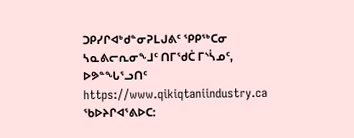ᑐᑭᓯᒋᐊᒃᑯᓐᓂᕈᒪᒍᕕᑦ ᕿᑭᖅᑕᓂ ᓴᓇᕕᓕᕆᓂᖕᒧᑦ ᑎᒥᖁᑖ ᒥᔅᓵᓄᑦ, ᐅᕗᓐᖓᕐᓗᑎᑦ https://www.qikiqtaniindustry.ca
ᖃᐅᔨᒋᐊᕐᕕᐅᑕ: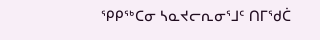ᕿᑭᖅᑕᓂ ᓴᓇᔪᓕᕆᓂᕐᒧᑦ ᑎᒥᖁᑖ